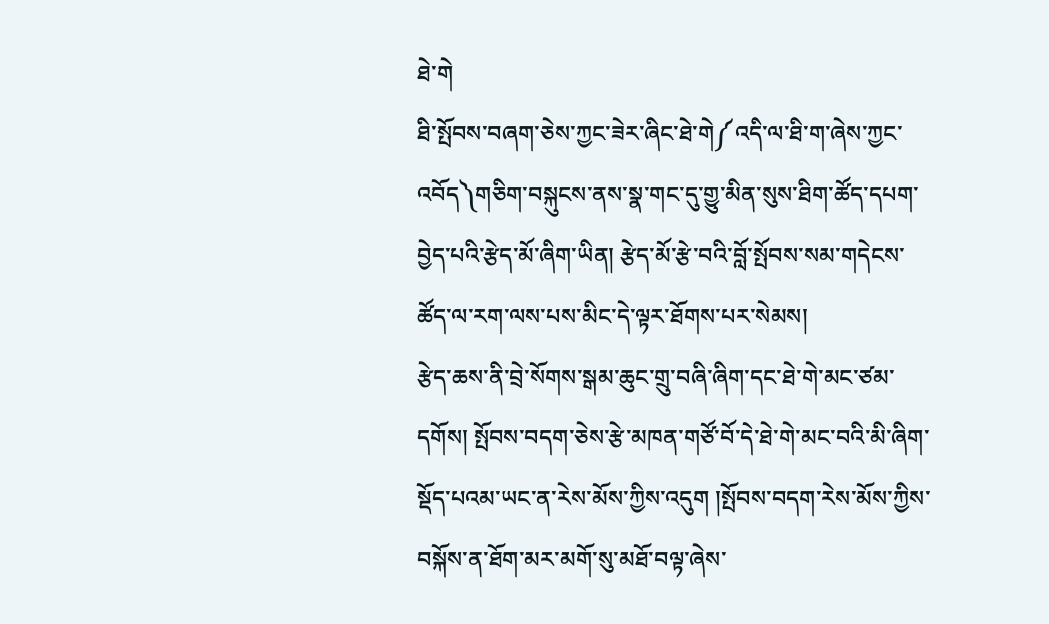ཐེ་གེ
ཐི་སྤོབས་བཞག་ཅེས་ཀྱང་ཟེར་ཞིང་ཐེ་གེ༼འདི་ལ་ཐི་ག་ཞེས་ཀྱང་འབོད༽གཅིག་བསྐུངས་ནས་སྣ་གང་དུ་གྱུ་མིན་སུས་ཐིག་ཚོད་དཔག་བྱེད་པའི་རྩེད་མོ་ཞིག་ཡིན། རྩེད་མོ་རྩེ་བའི་བློ་སྤོབས་སམ་གདེངས་ཚོད་ལ་རག་ལས་པས་མིང་དེ་ལྟར་ཐོགས་པར་སེམས།
རྩེད་ཆས་ནི་བྲེ་སོགས་སྒམ་ཆུང་གྲུ་བཞི་ཞིག་དང་ཐེ་གེ་མང་ཙམ་དགོས། སྤོབས་བདག་ཅེས་རྩེ་མཁན་གཙོ་བོ་དེ་ཐེ་གེ་མང་བའི་མི་ཞིག་སྡོད་པའམ་ཡང་ན་རེས་མོས་ཀྱིས་འདུག །སྤོབས་བདག་རེས་མོས་ཀྱིས་བསྐོས་ན་ཐོག་མར་མགོ་སུ་མཐོ་བལྟ་ཞེས་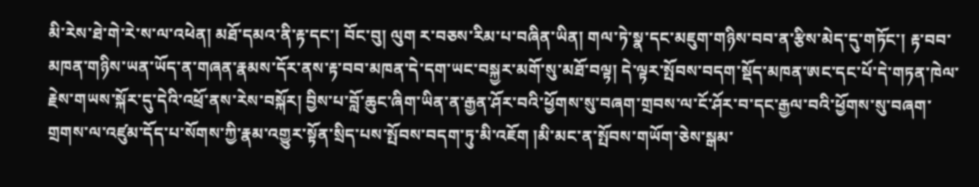མི་རེས་ཐེ་གེ་རེ་ས་ལ་འཕེན། མཐོ་དམའ་ནི་རྟ་དང་། བོང་བུ། ལུག ར་བཅས་རིམ་པ་བཞིན་ཡིན། གལ་ཏེ་སྣ་དང་མཇུག་གཉིས་བབ་ན་རྩིས་མེད་དུ་གཏོང་། རྟ་བབ་མཁན་གཉིས་ཡན་ཡོད་ན་གཞན་རྣམས་དོར་ནས་རྟ་བབ་མཁན་དེ་དག་ཡང་བསྐྱར་མགོ་སུ་མཐོ་བལྟ། དེ་ལྟར་སྤོབས་བདག་སྡོད་མཁན་ཨང་དང་པོ་དེ་གཏན་ཁེལ་རྗེས་གཡས་སྐོར་དུ་དེའི་འཕྲོ་ནས་རེས་བསྐོར། བྱིས་པ་བློ་ཆུང་ཞིག་ཡིན་ན་རྒྱན་ཤོར་བའི་ཕྱོགས་སུ་བཞག་གྲབས་ལ་ངོ་ཤོར་བ་དང་རྒྱལ་བའི་ཕྱོགས་སུ་བཞག་གྲགས་ལ་འཛུམ་དོད་པ་སོགས་ཀྱི་རྣམ་འགྱུར་སྟོན་སྲིད་པས་སྤོབས་བདག་ཏུ་མི་འཇོག །མི་མང་ན་སྤོབས་གཡོག་ཅེས་སྒམ་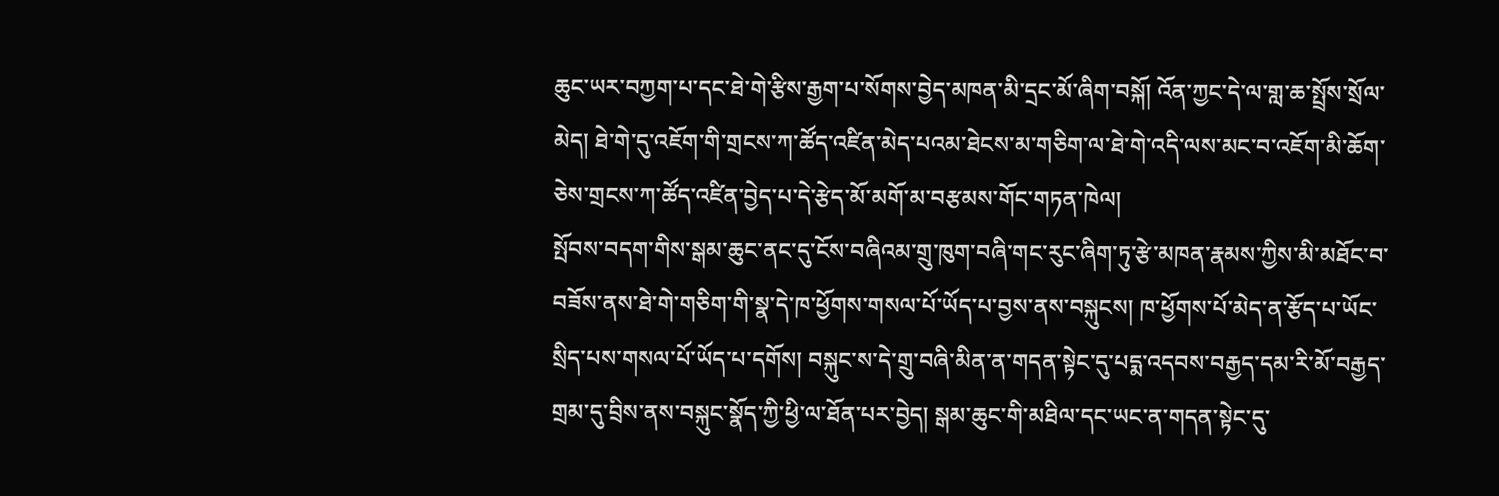ཆུང་ཡར་བཀྱག་པ་དང་ཐེ་གེ་རྩིས་རྒྱག་པ་སོགས་བྱེད་མཁན་མི་དྲང་མོ་ཞིག་བསྐོ། འོན་ཀྱང་དེ་ལ་གླ་ཆ་སྤྲོས་སྲོལ་མེད། ཐེ་གེ་དུ་འཇོག་གི་གྲངས་ཀ་ཚོད་འཛིན་མེད་པའམ་ཐེངས་མ་གཅིག་ལ་ཐེ་གེ་འདི་ལས་མང་བ་འཇོག་མི་ཆོག་ཅེས་གྲངས་ཀ་ཚོད་འཛིན་བྱེད་པ་དེ་རྩེད་མོ་མགོ་མ་བརྩམས་གོང་གཏན་ཁེལ།
སྤོབས་བདག་གིས་སྒམ་ཆུང་ནང་དུ་ངོས་བཞིའམ་གྲུ་ཁུག་བཞི་གང་རུང་ཞིག་ཏུ་རྩེ་མཁན་རྣམས་ཀྱིས་མི་མཐོང་བ་བཟོས་ནས་ཐེ་གེ་གཅིག་གི་སྣ་དེ་ཁ་ཕྱོགས་གསལ་པོ་ཡོད་པ་བྱས་ནས་བསྐུངས། ཁ་ཕྱོགས་པོ་མེད་ན་རྩོད་པ་ཡོང་སྲིད་པས་གསལ་པོ་ཡོད་པ་དགོས། བསྐུང་ས་དེ་གྲུ་བཞི་མིན་ན་གདན་སྟེང་དུ་པདྨ་འདབས་བརྒྱད་དམ་རི་མོ་བརྒྱད་གྲམ་དུ་བྲིས་ནས་བསྐུང་སྣོད་ཀྱི་ཕྱི་ལ་ཐོན་པར་བྱེད། སྒམ་ཆུང་གི་མཐིལ་དང་ཡང་ན་གདན་སྟེང་དུ་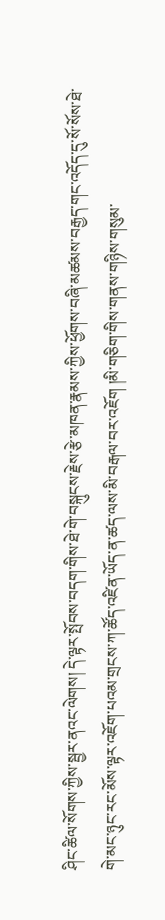ཤིང་ཚིལ་སོགས་ཀྱིས་སྦྱར་ནའང་ལེགས། དེ་ལྟར་སྤོབས་བདག་གིས་ཐེ་གེ་བསྐུངས་རྗེས་རྩེ་མཁན་རྣམས་ཀྱིས་ཕྱོགས་བཞི་མཚམས་བརྒྱད་གང་འདོད་དུ་སོ་སོས་ཐེ་གེ་མང་ཉུང་རང་མོས་ལྟར་འཇོག་པའམ་གྲངས་ཀ་ཚོད་འཛིན་ཡོད་ན་ཚད་ལས་མི་བརྒལ་བར་འཇོག །མི་གཅིག་གིས་གནས་གཉིས་གསུམ་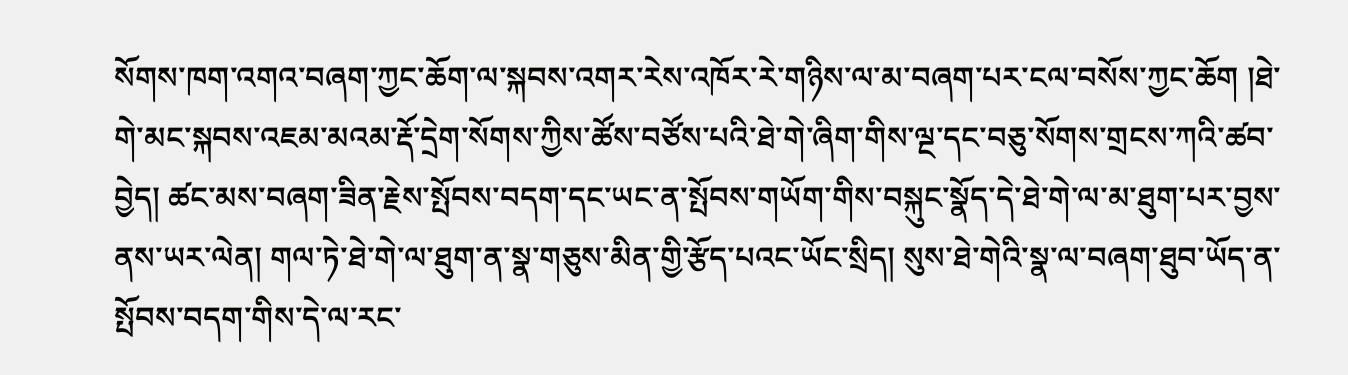སོགས་ཁག་འགའ་བཞག་ཀྱང་ཆོག་ལ་སྐབས་འགར་རེས་འཁོར་རེ་གཉིས་ལ་མ་བཞག་པར་ངལ་བསོས་ཀྱང་ཆོག །ཐེ་གེ་མང་སྐབས་འཇམ་མའམ་རྡོ་དྲེག་སོགས་ཀྱིས་ཚོས་བཙོས་པའི་ཐེ་གེ་ཞིག་གིས་ལྔ་དང་བཅུ་སོགས་གྲངས་ཀའི་ཚབ་བྱེད། ཚང་མས་བཞག་ཟིན་རྗེས་སྤོབས་བདག་དང་ཡང་ན་སྤོབས་གཡོག་གིས་བསྐུང་སྣོད་དེ་ཐེ་གེ་ལ་མ་ཐུག་པར་བྱས་ནས་ཡར་ལེན། གལ་ཏེ་ཐེ་གེ་ལ་ཐུག་ན་སྣ་གཅུས་མིན་གྱི་རྩོད་པའང་ཡོང་སྲིད། སུས་ཐེ་གེའི་སྣ་ལ་བཞག་ཐུབ་ཡོད་ན་སྤོབས་བདག་གིས་དེ་ལ་རང་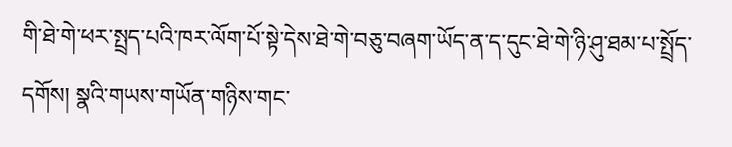གི་ཐེ་གེ་ཕར་སྤྲད་པའི་ཁར་ལོག་པོ་སྟེ་དེས་ཐེ་གེ་བཅུ་བཞག་ཡོད་ན་ད་དུང་ཐེ་གེ་ཉི་ཤུ་ཐམ་པ་སྤྲོད་དགོས། སྣའི་གཡས་གཡོན་གཉིས་གང་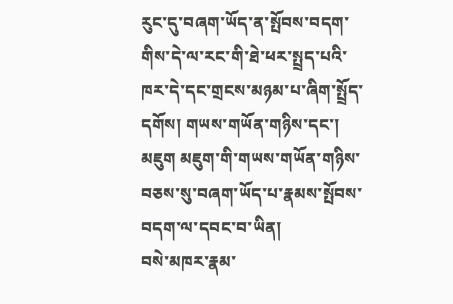རུང་དུ་བཞག་ཡོད་ན་སྤོབས་བདག་གིས་དེ་ལ་རང་གི་ཐེ་ཕར་སྤྲད་པའི་ཁར་དེ་དང་གྲངས་མཉམ་པ་ཞིག་སྤྲོད་དགོས། གཡས་གཡོན་གཉིས་དང་། མཇུག མཇུག་གི་གཡས་གཡོན་གཉིས་བཅས་སུ་བཞག་ཡོད་པ་རྣམས་སྤོབས་བདག་ལ་དབང་བ་ཡིན།
བསེ་མཁར་རྣམ་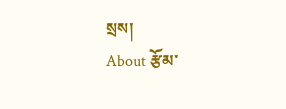སྲས།
About རྩོམ་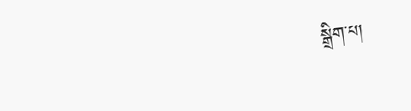སྒྲིག་པ།